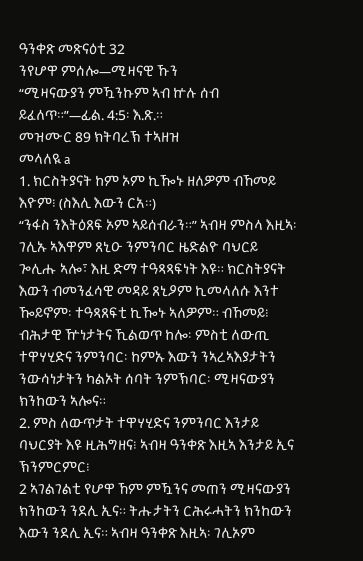ዓንቀጽ መጽናዕቲ 32
ንየሆዋ ምሰሎ—ሚዛናዊ ኹን
“ሚዛናውያን ምዃንኩም ኣብ ኵሉ ሰብ ይፈለጥ።”—ፊል. 4:5፡ እ.ጽ.።
መዝሙር 89 ክትባረኽ ተኣዘዝ
መላለዪ a
1. ክርስትያናት ከም ኦም ኪዀኑ ዘለዎም ብኸመይ እዮም፧ (ስእሊ እውን ርአ።)
“ንፋስ ንእትዕጸፍ ኦም ኣይሰብራን።” ኣብዛ ምስላ እዚኣ፡ ገሊኡ ኣእዋም ጸኒዑ ንምንባር ዜድልዮ ባህርይ ጐሊሑ ኣሎ፣ እዚ ድማ ተዓጻጻፍነት እዩ። ክርስትያናት እውን ብመንፈሳዊ መዳይ ጸኒዖም ኪመላለሱ እንተ ዀይኖም፡ ተዓጻጸፍቲ ኪዀኑ ኣለዎም። ብኸመይ፧ ብሕታዊ ዅነታትና ኺልወጥ ከሎ፡ ምስቲ ለውጢ ተዋሃሂድና ንምንባር፡ ከምኡ እውን ንኣረኣእያታትን ንውሳነታትን ካልኦት ሰባት ንምኽባር፡ ሚዛናውያን ክንከውን ኣሎና።
2. ምስ ለውጥታት ተዋሃሂድና ንምንባር እንታይ ባህርያት እዩ ዚሕግዘና፧ ኣብዛ ዓንቀጽ እዚኣ እንታይ ኢና ኽንምርምር፧
2 ኣገልገልቲ የሆዋ ኸም ምዃንና መጠን ሚዛናውያን ክንከውን ንደሊ ኢና። ትሑታትን ርሕሩሓትን ክንከውን እውን ንደሊ ኢና። ኣብዛ ዓንቀጽ እዚኣ፡ ገሊኦም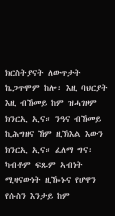ክርስትያናት ለውጥታት ኬጋጥሞም ከሎ፡ እዚ ባህርያት እዚ ብኸመይ ከም ዝሓገዞም ክንርኢ ኢና። ንዓና ብኸመይ ኪሕግዘና ኸም ዚኽእል እውን ክንርኢ ኢና። ፈለማ ግና፡ ካብቶም ፍጹም ኣብነት ሚዛናውነት ዚዀኑና የሆዋን የሱስን እንታይ ከም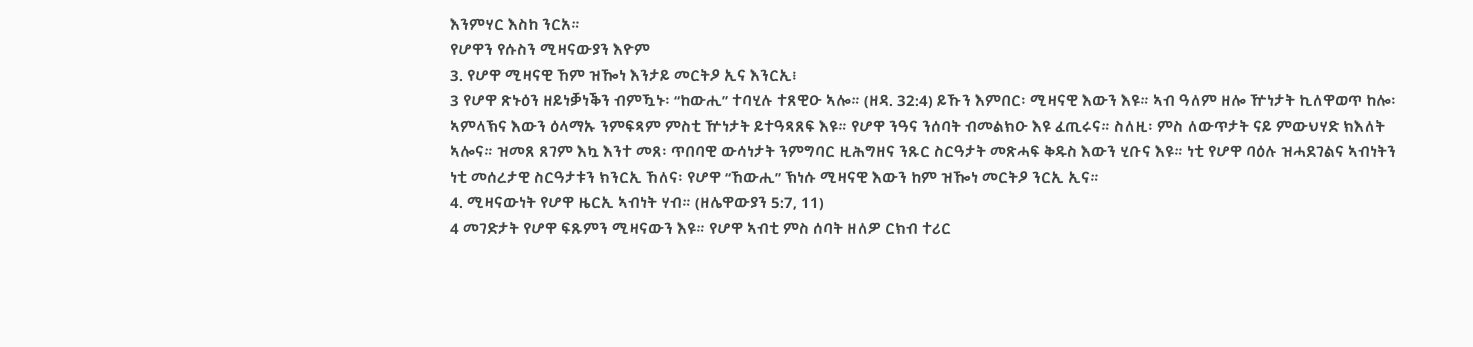እንምሃር እስከ ንርአ።
የሆዋን የሱስን ሚዛናውያን እዮም
3. የሆዋ ሚዛናዊ ኸም ዝዀነ እንታይ መርትዖ ኢና እንርኢ፧
3 የሆዋ ጽኑዕን ዘይነቓነቕን ብምዃኑ፡ “ከውሒ” ተባሂሉ ተጸዊዑ ኣሎ። (ዘዳ. 32:4) ይኹን እምበር፡ ሚዛናዊ እውን እዩ። ኣብ ዓለም ዘሎ ዅነታት ኪለዋወጥ ከሎ፡ ኣምላኽና እውን ዕላማኡ ንምፍጻም ምስቲ ዅነታት ይተዓጻጸፍ እዩ። የሆዋ ንዓና ንሰባት ብመልክዑ እዩ ፈጢሩና። ስለዚ፡ ምስ ለውጥታት ናይ ምውህሃድ ክእለት ኣሎና። ዝመጸ ጸገም እኳ እንተ መጸ፡ ጥበባዊ ውሳነታት ንምግባር ዚሕግዘና ንጹር ስርዓታት መጽሓፍ ቅዱስ እውን ሂቡና እዩ። ነቲ የሆዋ ባዕሉ ዝሓደገልና ኣብነትን ነቲ መሰረታዊ ስርዓታቱን ክንርኢ ኸለና፡ የሆዋ “ኸውሒ” ኽነሱ ሚዛናዊ እውን ከም ዝዀነ መርትዖ ንርኢ ኢና።
4. ሚዛናውነት የሆዋ ዜርኢ ኣብነት ሃብ። (ዘሌዋውያን 5:7, 11)
4 መገድታት የሆዋ ፍጹምን ሚዛናውን እዩ። የሆዋ ኣብቲ ምስ ሰባት ዘለዎ ርክብ ተሪር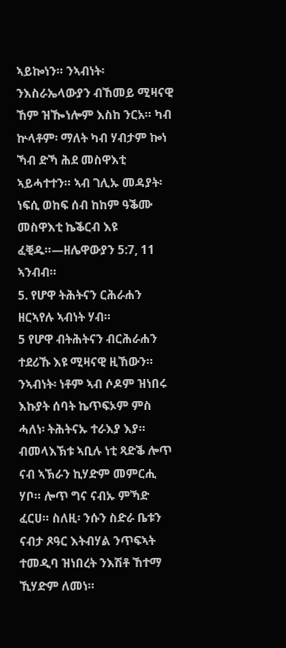ኣይኰነን። ንኣብነት፡ ንእስራኤላውያን ብኸመይ ሚዛናዊ ኸም ዝዀነሎም እስከ ንርአ። ካብ ኵላቶም፡ ማለት ካብ ሃብታም ኰነ ኻብ ድኻ ሕደ መስዋእቲ ኣይሓተተን። ኣብ ገሊኡ መዳያት፡ ነፍሲ ወከፍ ሰብ ከከም ዓቕሙ መስዋእቲ ኬቕርብ እዩ ፈቒዱ።—ዘሌዋውያን 5:7, 11 ኣንብብ።
5. የሆዋ ትሕትናን ርሕራሐን ዘርኣየሉ ኣብነት ሃብ።
5 የሆዋ ብትሕትናን ብርሕራሐን ተደሪኹ እዩ ሚዛናዊ ዚኸውን። ንኣብነት፡ ነቶም ኣብ ሶዶም ዝነበሩ እኩያት ሰባት ኬጥፍኦም ምስ ሓለነ፡ ትሕትናኡ ተራእያ እያ። ብመላእኽቱ ኣቢሉ ነቲ ጻድቕ ሎጥ ናብ ኣኽራን ኪሃድም መምርሒ ሃቦ። ሎጥ ግና ናብኡ ምኻድ ፈርሀ። ስለዚ፡ ንሱን ስድራ ቤቱን ናብታ ጾዓር እትብሃል ንጥፍኣት ተመዲባ ዝነበረት ንእሽቶ ኸተማ ኺሃድም ለመነ።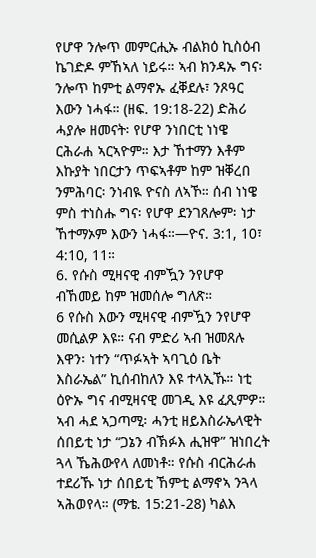የሆዋ ንሎጥ መምርሒኡ ብልክዕ ኪስዕብ ኬገድዶ ምኸኣለ ነይሩ። ኣብ ክንዳኡ ግና፡ ንሎጥ ከምቲ ልማኖኡ ፈቐደሉ፣ ንጾዓር እውን ነሓፋ። (ዘፍ. 19:18-22) ድሕሪ ሓያሎ ዘመናት፡ የሆዋ ንነበርቲ ነነዌ ርሕራሐ ኣርኣዮም። እታ ኸተማን እቶም እኩያት ነበርታን ጥፍኣቶም ከም ዝቐረበ ንምሕባር፡ ንነብዪ ዮናስ ለኣኾ። ሰብ ነነዌ ምስ ተነስሑ ግና፡ የሆዋ ደንገጸሎም፡ ነታ ኸተማኦም እውን ነሓፋ።—ዮና. 3:1, 10፣ 4:10, 11።
6. የሱስ ሚዛናዊ ብምዃን ንየሆዋ ብኸመይ ከም ዝመሰሎ ግለጽ።
6 የሱስ እውን ሚዛናዊ ብምዃን ንየሆዋ መሲልዎ እዩ። ናብ ምድሪ ኣብ ዝመጸሉ እዋን፡ ነተን “ጥፉኣት ኣባጊዕ ቤት እስራኤል” ኪሰብከለን እዩ ተላኢኹ። ነቲ ዕዮኡ ግና ብሚዛናዊ መገዲ እዩ ፈጺምዎ። ኣብ ሓደ ኣጋጣሚ፡ ሓንቲ ዘይእስራኤላዊት ሰበይቲ ነታ “ጋኔን ብኽፉእ ሒዝዋ” ዝነበረት ጓላ ኼሕውየላ ለመነቶ። የሱስ ብርሕራሐ ተደሪኹ ነታ ሰበይቲ ኸምቲ ልማኖኣ ንጓላ ኣሕወየላ። (ማቴ. 15:21-28) ካልእ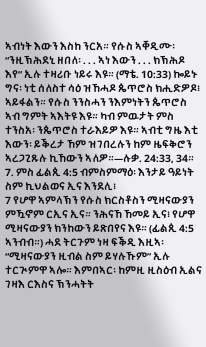ኣብነት እውን እስከ ንርአ። የሱስ ኣቐዲሙ፡ “ንዚኽሕደኒ ዘበለ፡ . . . ኣነ እውን . . . ክኽሕዶ እየ” ኢሉ ተዛሪቡ ነይሩ እዩ። (ማቴ. 10:33) ኰይኑ ግና፡ ነቲ ሰለስተ ሳዕ ዝኸሓዶ ጴጥሮስ ክሒድዎዶ፧ ኣይፋልን። የሱስ ንንስሓን ንእምነትን ጴጥሮስ ኣብ ግምት ኣእትዩ እዩ። ካብ ምዉታት ምስ ተንስአ፡ ንጴጥሮስ ተራእይዎ እዩ። ኣብቲ ግዜ እቲ እውን፡ ይቕረታ ኸም ዝገበረሉን ከም ዜፍቅሮን ኣረጋጊጹሉ ኪኸውን ኣለዎ።—ሉቃ. 24:33, 34።
7. ምስ ፊልጲ 4:5 ብምስምማዕ፡ እንታይ ዓይነት ስም ኪህልወና ኢና እንደሊ፧
7 የሆዋ ኣምላኽን የሱስ ክርስቶስን ሚዛናውያን ምዃኖም ርኢና ኢና። ንሕናኸ ኸመይ ኢና፧ የሆዋ ሚዛናውያን ክንከውን ይጽበየና እዩ። (ፊልጲ 4:5 ኣንብብ።) ሓደ ትርጉም ነዛ ፍቕዲ እዚኣ፡ “ሚዛናውያን ዚብል ስም ይሃሉኹም” ኢሉ ተርጒምዋ ኣሎ። እምበኣር፡ ከምዚ ዚስዕብ ኢልና ገዛእ ርእስና ኽንሓትት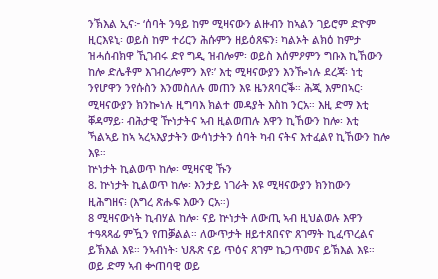ንኽእል ኢና፦ ‘ሰባት ንዓይ ከም ሚዛናውን ልዙብን ከኣልን ገይሮም ድዮም ዚርእዩኒ፡ ወይስ ከም ተሪርን ሕሱምን ዘይዕጸፍን፧ ካልኦት ልክዕ ከምታ ዝሓሰብክዋ ኺገብሩ ድየ ግዲ ዝብሎም፡ ወይስ እሰምዖምን ግቡእ ኪኸውን ከሎ ድሌቶም እገብረሎምን እየ፧’ እቲ ሚዛናውያን እንዀነሉ ደረጃ፡ ነቲ ንየሆዋን ንየሱስን እንመስለሉ መጠን እዩ ዜንጸባርቕ። ሕጂ እምበኣር፡ ሚዛናውያን ክንኰነሉ ዚግባእ ክልተ መዳያት እስከ ንርአ። እዚ ድማ እቲ ቐዳማይ፡ ብሕታዊ ዅነታትና ኣብ ዚልወጠሉ እዋን ኪኸውን ከሎ፡ እቲ ኻልኣይ ከኣ ኣረኣእያታትን ውሳነታትን ሰባት ካብ ናትና እተፈልየ ኪኸውን ከሎ እዩ።
ኵነታት ኪልወጥ ከሎ፡ ሚዛናዊ ኹን
8. ኵነታት ኪልወጥ ከሎ፡ እንታይ ነገራት እዩ ሚዛናውያን ክንከውን ዚሕግዘና፧ (እግረ ጽሑፍ እውን ርአ።)
8 ሚዛናውነት ኪብሃል ከሎ፡ ናይ ኵነታት ለውጢ ኣብ ዚህልወሉ እዋን ተዓጻጻፊ ምዃን የጠቓልል። ለውጥታት ዘይተጸበናዮ ጸገማት ኪፈጥረልና ይኽእል እዩ። ንኣብነት፡ ህጹጽ ናይ ጥዕና ጸገም ኬጋጥመና ይኽእል እዩ። ወይ ድማ ኣብ ቍጠባዊ ወይ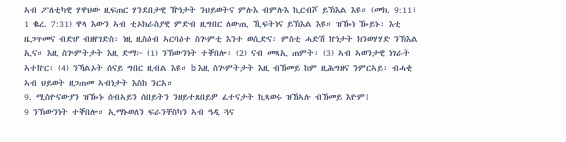ኣብ ፖለቲካዊ ሃዋህው ዚፍጠር ሃንደበታዊ ዅነታት ንህይወትና ምሉእ ብምሉእ ኪርብሾ ይኽእል እዩ። (መክ. 9:11፣ 1 ቈረ. 7:31) ዋላ እውን ኣብ ቲኦክራስያዊ ምድብ ዚግበር ለውጢ ኺፍትነና ይኽእል እዩ። ዝዀነ ዀይኑ፡ እቲ ዜጋጥመና ብድሆ ብዘየገድስ፡ ነዚ ዚስዕብ ኣርባዕተ ስጕምቲ እንተ ወሲድና፡ ምስቲ ሓድሽ ኵነታት ክንወሃሃድ ንኽእል ኢና። እዚ ስጕምትታት እዚ ድማ፦ (1) ንኽውንነት ተቐበሎ፡ (2) ናብ መጻኢ ጠምት፡ (3) ኣብ ኣወንታዊ ነገራት ኣተኵር፡ (4) ንኻልኦት ሰናይ ግበር ዚብል እዩ። b እዚ ስጕምትታት እዚ ብኸመይ ከም ዚሕግዘና ንምርኣይ፡ ብሓቂ ኣብ ህይወት ዘጋጠመ ኣብነታት እስከ ንርአ።
9. ሚስዮናውያን ዝዀኑ ሰብኣይን ሰበይትን ንዘይተጸበይዎ ፈተናታት ኪጻወሩ ዝኸኣሉ ብኸመይ እዮም፧
9 ንኽውንነት ተቐበሎ። ኢማኑወለን ፍራንቸስካን ኣብ ዓዲ ጓና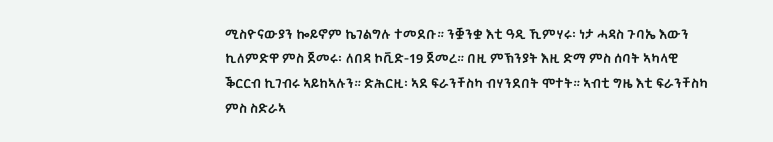ሚስዮናውያን ኰይኖም ኬገልግሉ ተመደቡ። ንቛንቋ እቲ ዓዲ ኺምሃሩ፡ ነታ ሓዳስ ጉባኤ እውን ኪለምድዋ ምስ ጀመሩ፡ ለበዳ ኮቪድ-19 ጀመረ። በዚ ምኽንያት እዚ ድማ ምስ ሰባት ኣካላዊ ቕርርብ ኪገብሩ ኣይከኣሉን። ድሕርዚ፡ ኣደ ፍራንቸስካ ብሃንደበት ሞተት። ኣብቲ ግዜ እቲ ፍራንቸስካ ምስ ስድራኣ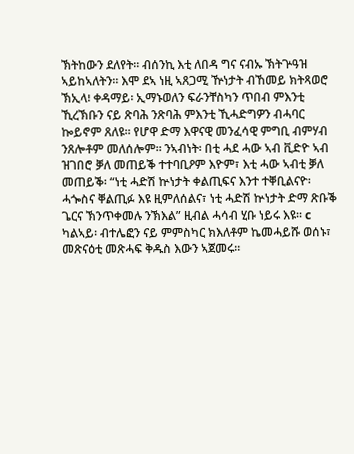ኽትከውን ደለየት። ብሰንኪ እቲ ለበዳ ግና ናብኡ ኽትጕዓዝ ኣይከኣለትን። እሞ ደኣ ነዚ ኣጸጋሚ ዅነታት ብኸመይ ክትጻወሮ ኽኢላ፧ ቀዳማይ፡ ኢማኑወለን ፍራንቸስካን ጥበብ ምእንቲ ኺረኽቡን ናይ ጽባሕ ንጽባሕ ምእንቲ ኺሓድግዎን ብሓባር ኰይኖም ጸለዩ። የሆዋ ድማ እዋናዊ መንፈሳዊ ምግቢ ብምሃብ ንጸሎቶም መለሰሎም። ንኣብነት፡ በቲ ሓደ ሓው ኣብ ቪድዮ ኣብ ዝገበሮ ቓለ መጠይቕ ተተባቢዖም እዮም፣ እቲ ሓው ኣብቲ ቓለ መጠይቕ፡ “ነቲ ሓድሽ ኵነታት ቀልጢፍና እንተ ተቐቢልናዮ፡ ሓጐስና ቐልጢፉ እዩ ዚምለሰልና፣ ነቲ ሓድሽ ኵነታት ድማ ጽቡቕ ጌርና ኽንጥቀመሉ ንኽእል” ዚብል ሓሳብ ሂቡ ነይሩ እዩ። c ካልኣይ፡ ብተሌፎን ናይ ምምስካር ክእለቶም ኬመሓይሹ ወሰኑ፣ መጽናዕቲ መጽሓፍ ቅዱስ እውን ኣጀመሩ።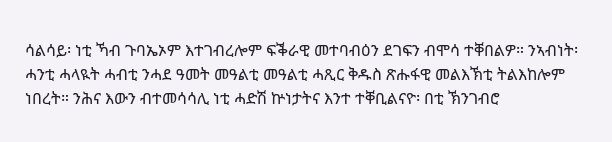ሳልሳይ፡ ነቲ ኻብ ጉባኤኦም እተገብረሎም ፍቕራዊ መተባብዕን ደገፍን ብሞሳ ተቐበልዎ። ንኣብነት፡ ሓንቲ ሓላዪት ሓብቲ ንሓደ ዓመት መዓልቲ መዓልቲ ሓጺር ቅዱስ ጽሑፋዊ መልእኽቲ ትልእከሎም ነበረት። ንሕና እውን ብተመሳሳሊ ነቲ ሓድሽ ኵነታትና እንተ ተቐቢልናዮ፡ በቲ ኽንገብሮ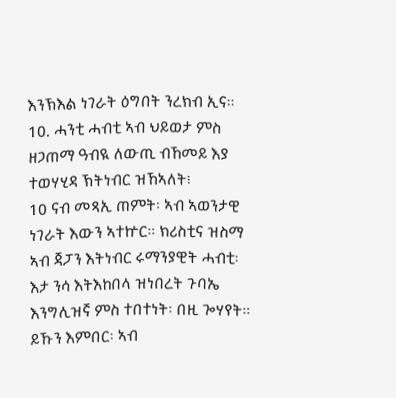እንኽእል ነገራት ዕግበት ንረክብ ኢና።
10. ሓንቲ ሓብቲ ኣብ ህይወታ ምስ ዘጋጠማ ዓብዪ ለውጢ ብኸመይ እያ ተወሃሂዳ ኽትነብር ዝኸኣለት፧
10 ናብ መጻኢ ጠምት፡ ኣብ ኣወንታዊ ነገራት እውን ኣተኵር። ክሪስቲና ዝስማ ኣብ ጃፓን እትነብር ሩማንያዊት ሓብቲ፡ እታ ንሳ እትእከበላ ዝነበረት ጉባኤ እንግሊዝኛ ምስ ተበተነት፡ በዚ ጐሃየት። ይኹን እምበር፡ ኣብ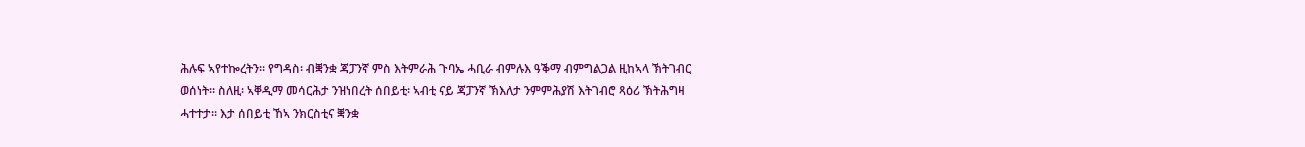ሕሉፍ ኣየተኰረትን። የግዳስ፡ ብቛንቋ ጃፓንኛ ምስ እትምራሕ ጉባኤ ሓቢራ ብምሉእ ዓቕማ ብምግልጋል ዚከኣላ ኽትገብር ወሰነት። ስለዚ፡ ኣቐዲማ መሳርሕታ ንዝነበረት ሰበይቲ፡ ኣብቲ ናይ ጃፓንኛ ኽእለታ ንምምሕያሽ እትገብሮ ጻዕሪ ኽትሕግዛ ሓተተታ። እታ ሰበይቲ ኸኣ ንክርስቲና ቛንቋ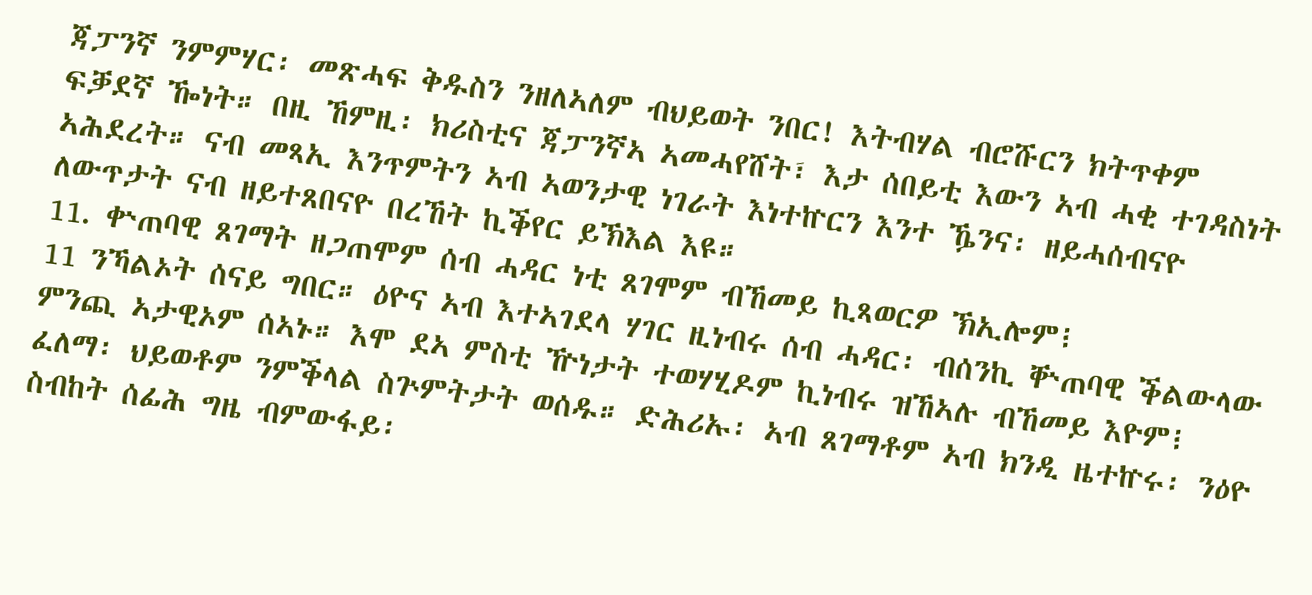ጃፓንኛ ንምምሃር፡ መጽሓፍ ቅዱስን ንዘለኣለም ብህይወት ንበር! እትብሃል ብሮሹርን ክትጥቀም ፍቓደኛ ዀነት። በዚ ኸምዚ፡ ክሪስቲና ጃፓንኛኣ ኣመሓየሸት፣ እታ ሰበይቲ እውን ኣብ ሓቂ ተገዳስነት ኣሕደረት። ናብ መጻኢ እንጥምትን ኣብ ኣወንታዊ ነገራት እነተኵርን እንተ ዄንና፡ ዘይሓሰብናዮ ለውጥታት ናብ ዘይተጸበናዮ በረኸት ኪቕየር ይኽእል እዩ።
11. ቍጠባዊ ጸገማት ዘጋጠሞም ሰብ ሓዳር ነቲ ጸገሞም ብኸመይ ኪጻወርዎ ኽኢሎም፧
11 ንኻልኦት ሰናይ ግበር። ዕዮና ኣብ እተኣገደላ ሃገር ዚነብሩ ሰብ ሓዳር፡ ብሰንኪ ቝጠባዊ ቕልውላው ምንጪ ኣታዊኦም ሰኣኑ። እሞ ደኣ ምስቲ ዅነታት ተወሃሂዶም ኪነብሩ ዝኸኣሉ ብኸመይ እዮም፧ ፈለማ፡ ህይወቶም ንምቕላል ስጕምትታት ወሰዱ። ድሕሪኡ፡ ኣብ ጸገማቶም ኣብ ክንዲ ዜተኵሩ፡ ንዕዮ ስብከት ሰፊሕ ግዜ ብምውፋይ፡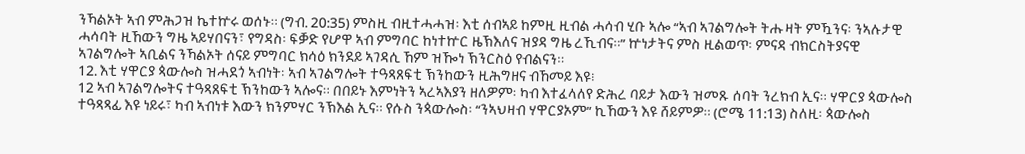ንኻልኦት ኣብ ምሕጋዝ ኬተኵሩ ወሰኑ። (ግብ. 20:35) ምስዚ ብዚተሓሓዝ፡ እቲ ሰብኣይ ከምዚ ዚብል ሓሳብ ሂቡ ኣሎ “ኣብ ኣገልግሎት ትሑዛት ምዃንና፡ ንኣሉታዊ ሓሳባት ዚኸውን ግዜ ኣይሃበናን፣ የግዳስ፡ ፍቓድ የሆዋ ኣብ ምግባር ከነተኵር ዜኽእለና ዝያዳ ግዜ ረኺብና።” ኵነታትና ምስ ዚልወጥ፡ ምናዳ ብክርስትያናዊ ኣገልግሎት ኣቢልና ንኻልኦት ሰናይ ምግባር ክሳዕ ክንደይ ኣገዳሲ ኸም ዝዀነ ኽንርስዕ የብልናን።
12. እቲ ሃዋርያ ጳውሎስ ዝሓደጎ ኣብነት፡ ኣብ ኣገልግሎት ተዓጻጸፍቲ ኽንከውን ዚሕግዘና ብኸመይ እዩ፧
12 ኣብ ኣገልግሎትና ተዓጻጸፍቲ ኽንከውን ኣሎና። በበይኑ እምነትን ኣረኣእያን ዘለዎም፡ ካብ እተፈላለየ ድሕረ ባይታ እውን ዝመጹ ሰባት ንረክብ ኢና። ሃዋርያ ጳውሎስ ተዓጻጻፊ እዩ ነይሩ፣ ካብ ኣብነቱ እውን ክንምሃር ንኽእል ኢና። የሱስ ንጳውሎስ፡ “ንኣህዛብ ሃዋርያኦም” ኪኸውን እዩ ሸይምዎ። (ሮሜ 11:13) ስለዚ፡ ጳውሎስ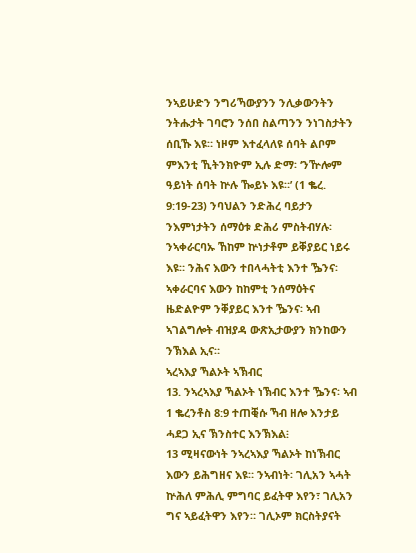ንኣይሁድን ንግሪኻውያንን ንሊቃውንትን ንትሑታት ገባሮን ንሰበ ስልጣንን ንነገስታትን ሰቢኹ እዩ። ነዞም እተፈላለዩ ሰባት ልቦም ምእንቲ ኺትንክዮም ኢሉ ድማ፡ ‘ንዅሎም ዓይነት ሰባት ኵሉ ዀይኑ እዩ።’ (1 ቈረ. 9:19-23) ንባህልን ንድሕረ ባይታን ንእምነታትን ሰማዕቱ ድሕሪ ምስትብሃሉ፡ ንኣቀራርባኡ ኸከም ኵነታቶም ይቐያይር ነይሩ እዩ። ንሕና እውን ተበላሓትቲ እንተ ዄንና፡ ኣቀራርባና እውን ከከምቲ ንሰማዕትና ዜድልዮም ንቐያይር እንተ ዄንና፡ ኣብ ኣገልግሎት ብዝያዳ ውጽኢታውያን ክንከውን ንኽእል ኢና።
ኣረኣእያ ኻልኦት ኣኽብር
13. ንኣረኣእያ ኻልኦት ነኽብር እንተ ዄንና፡ ኣብ 1 ቈረንቶስ 8:9 ተጠቒሱ ኻብ ዘሎ እንታይ ሓደጋ ኢና ኽንስተር እንኽእል፧
13 ሚዛናውነት ንኣረኣእያ ኻልኦት ከነኽብር እውን ይሕግዘና እዩ። ንኣብነት፡ ገሊአን ኣሓት ኵሕለ ምሕሊ ምግባር ይፈትዋ እየን፣ ገሊአን ግና ኣይፈትዋን እየን። ገሊኦም ክርስትያናት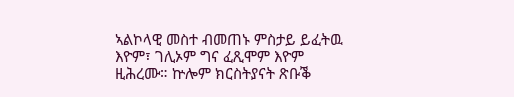ኣልኮላዊ መስተ ብመጠኑ ምስታይ ይፈትዉ እዮም፣ ገሊኦም ግና ፈጺሞም እዮም ዚሕረሙ። ኵሎም ክርስትያናት ጽቡቕ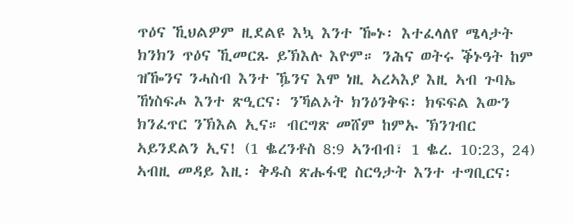ጥዕና ኺህልዎም ዚደልዩ እኳ እንተ ዀኑ፡ እተፈላለየ ሜላታት ክንክን ጥዕና ኺመርጹ ይኽእሉ እዮም። ንሕና ወትሩ ቕኑዓት ከም ዝዀንና ንሓስብ እንተ ዄንና እሞ ነዚ ኣረኣእያ እዚ ኣብ ጉባኤ ኸነስፍሖ እንተ ጽዒርና፡ ንኻልኦት ክንዕንቅፍ፡ ክፍፍል እውን ክንፈጥር ንኽእል ኢና። ብርግጽ መሸም ከምኡ ኽንገብር ኣይንደልን ኢና! (1 ቈረንቶስ 8:9 ኣንብብ፣ 1 ቈረ. 10:23, 24) ኣብዚ መዳይ እዚ፡ ቅዱስ ጽሑፋዊ ስርዓታት እንተ ተግቢርና፡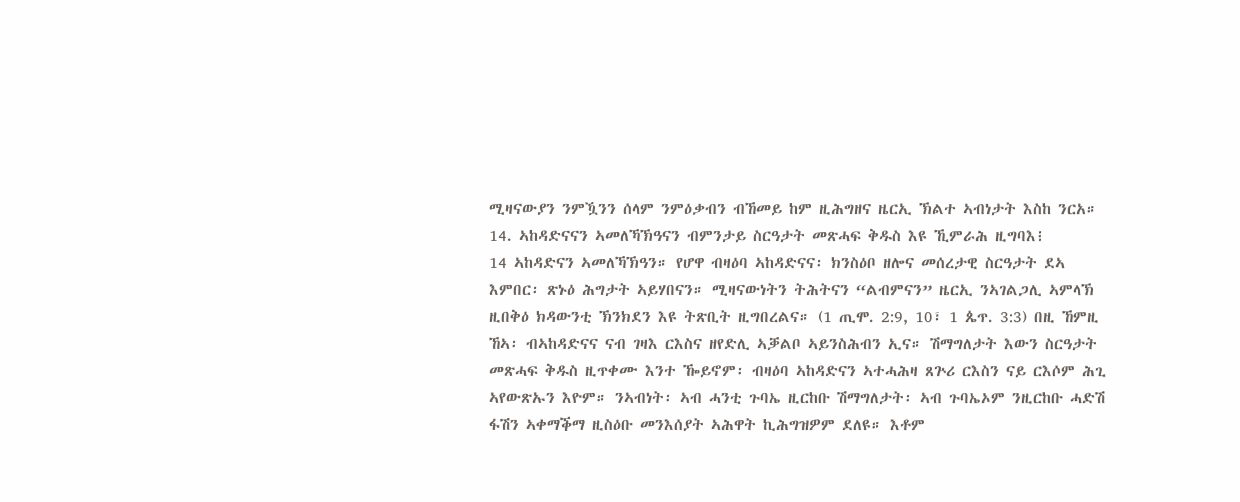ሚዛናውያን ንምዃንን ሰላም ንምዕቃብን ብኸመይ ከም ዚሕግዘና ዜርኢ ኽልተ ኣብነታት እስከ ንርአ።
14. ኣከዳድናናን ኣመለኻኽዓናን ብምንታይ ስርዓታት መጽሓፍ ቅዱስ እዩ ኺምራሕ ዚግባእ፧
14 ኣከዳድናን ኣመለኻኽዓን። የሆዋ ብዛዕባ ኣከዳድናና፡ ክንስዕቦ ዘሎና መሰረታዊ ስርዓታት ደኣ እምበር፡ ጽኑዕ ሕግታት ኣይሃበናን። ሚዛናውነትን ትሕትናን “ልብምናን” ዜርኢ ንኣገልጋሊ ኣምላኽ ዚበቅዕ ክዳውንቲ ኽንክደን እዩ ትጽቢት ዚግበረልና። (1 ጢሞ. 2:9, 10፣ 1 ጴጥ. 3:3) በዚ ኸምዚ ኸኣ፡ ብኣከዳድናና ናብ ገዛእ ርእስና ዘየድሊ ኣቓልቦ ኣይንስሕብን ኢና። ሽማግለታት እውን ስርዓታት መጽሓፍ ቅዱስ ዚጥቀሙ እንተ ዀይኖም፡ ብዛዕባ ኣከዳድናን ኣተሓሕዛ ጸጕሪ ርእስን ናይ ርእሶም ሕጊ ኣየውጽኡን እዮም። ንኣብነት፡ ኣብ ሓንቲ ጉባኤ ዚርከቡ ሽማግለታት፡ ኣብ ጉባኤኦም ንዚርከቡ ሓድሽ ፋሽን ኣቀማቕማ ዚስዕቡ መንእሰያት ኣሕዋት ኪሕግዝዎም ደለዩ። እቶም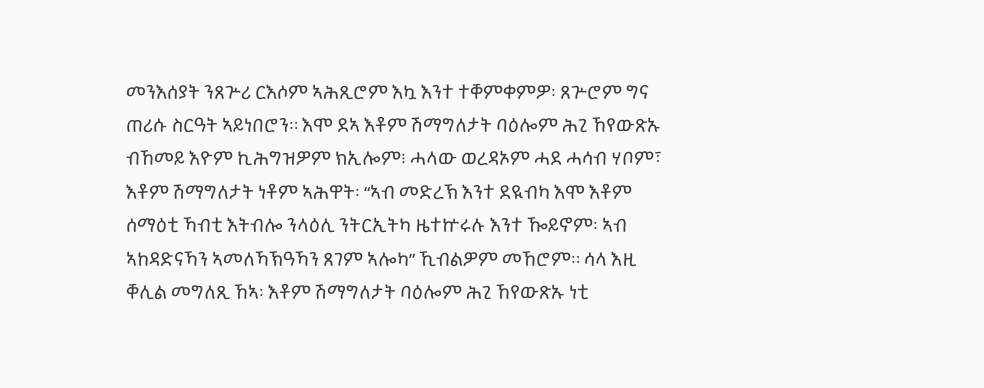መንእሰያት ንጸጕሪ ርእሶም ኣሕጺሮም እኳ እንተ ተቐምቀምዎ፡ ጸጕሮም ግና ጠሪሱ ስርዓት ኣይነበሮን። እሞ ደኣ እቶም ሽማግለታት ባዕሎም ሕጊ ኸየውጽኡ ብኸመይ እዮም ኪሕግዝዎም ክኢሎም፧ ሓላው ወረዳኦም ሓደ ሓሳብ ሃቦም፣ እቶም ሽማግለታት ነቶም ኣሕዋት፡ “ኣብ መድረኽ እንተ ደዪብካ እሞ እቶም ሰማዕቲ ኻብቲ እትብሎ ንላዕሊ ንትርኢትካ ዜተኵሩሉ እንተ ዀይኖም፡ ኣብ ኣከዳድናኻን ኣመለኻኽዓኻን ጸገም ኣሎካ” ኺብልዎም መኸሮም። ሳላ እዚ ቐሊል መግለጺ ኸኣ፡ እቶም ሽማግለታት ባዕሎም ሕጊ ኸየውጽኡ ነቲ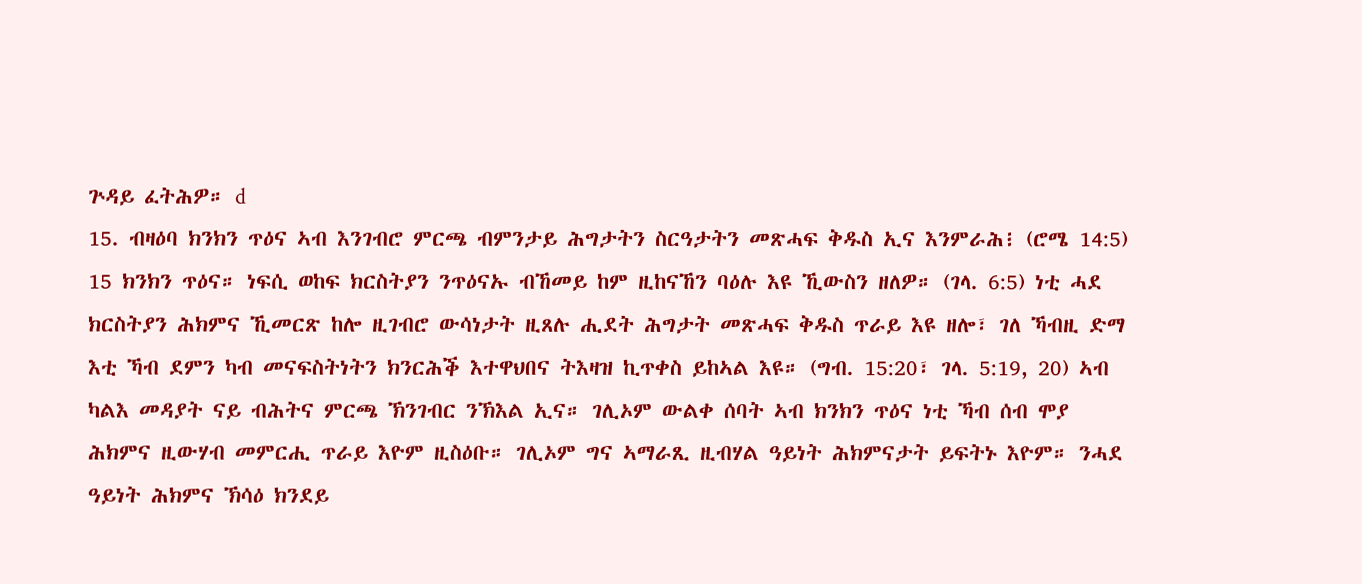ጕዳይ ፈትሕዎ። d
15. ብዛዕባ ክንክን ጥዕና ኣብ እንገብሮ ምርጫ ብምንታይ ሕግታትን ስርዓታትን መጽሓፍ ቅዱስ ኢና እንምራሕ፧ (ሮሜ 14:5)
15 ክንክን ጥዕና። ነፍሲ ወከፍ ክርስትያን ንጥዕናኡ ብኸመይ ከም ዚከናኸን ባዕሉ እዩ ኺውስን ዘለዎ። (ገላ. 6:5) ነቲ ሓደ ክርስትያን ሕክምና ኺመርጽ ከሎ ዚገብሮ ውሳነታት ዚጸሉ ሒደት ሕግታት መጽሓፍ ቅዱስ ጥራይ እዩ ዘሎ፣ ገለ ኻብዚ ድማ እቲ ኻብ ደምን ካብ መናፍስትነትን ክንርሕቕ እተዋህበና ትእዛዝ ኪጥቀስ ይከኣል እዩ። (ግብ. 15:20፣ ገላ. 5:19, 20) ኣብ ካልእ መዳያት ናይ ብሕትና ምርጫ ኽንገብር ንኽእል ኢና። ገሊኦም ውልቀ ሰባት ኣብ ክንክን ጥዕና ነቲ ኻብ ሰብ ሞያ ሕክምና ዚውሃብ መምርሒ ጥራይ እዮም ዚስዕቡ። ገሊኦም ግና ኣማራጺ ዚብሃል ዓይነት ሕክምናታት ይፍትኑ እዮም። ንሓደ ዓይነት ሕክምና ኽሳዕ ክንደይ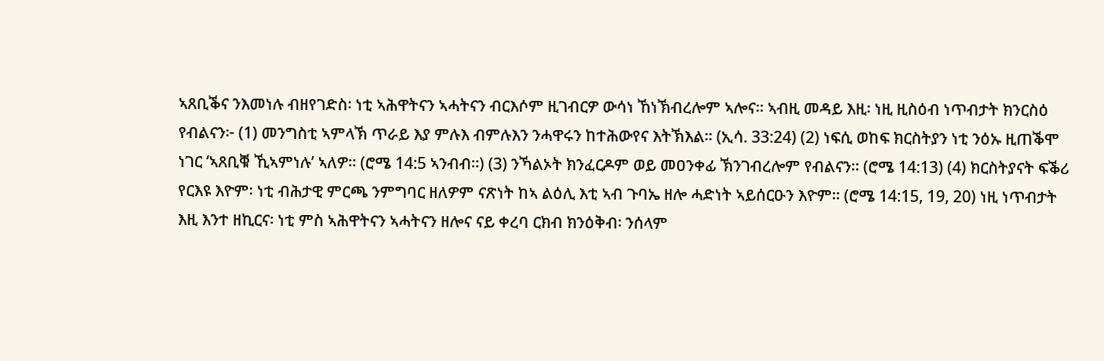ኣጸቢቕና ንእመነሉ ብዘየገድስ፡ ነቲ ኣሕዋትናን ኣሓትናን ብርእሶም ዚገብርዎ ውሳነ ኸነኽብረሎም ኣሎና። ኣብዚ መዳይ እዚ፡ ነዚ ዚስዕብ ነጥብታት ክንርስዕ የብልናን፦ (1) መንግስቲ ኣምላኽ ጥራይ እያ ምሉእ ብምሉእን ንሓዋሩን ከተሕውየና እትኽእል። (ኢሳ. 33:24) (2) ነፍሲ ወከፍ ክርስትያን ነቲ ንዕኡ ዚጠቕሞ ነገር ‘ኣጸቢቑ ኺኣምነሉ’ ኣለዎ። (ሮሜ 14:5 ኣንብብ።) (3) ንኻልኦት ክንፈርዶም ወይ መዐንቀፊ ኽንገብረሎም የብልናን። (ሮሜ 14:13) (4) ክርስትያናት ፍቕሪ የርእዩ እዮም፡ ነቲ ብሕታዊ ምርጫ ንምግባር ዘለዎም ናጽነት ከኣ ልዕሊ እቲ ኣብ ጉባኤ ዘሎ ሓድነት ኣይሰርዑን እዮም። (ሮሜ 14:15, 19, 20) ነዚ ነጥብታት እዚ እንተ ዘኪርና፡ ነቲ ምስ ኣሕዋትናን ኣሓትናን ዘሎና ናይ ቀረባ ርክብ ክንዕቅብ፡ ንሰላም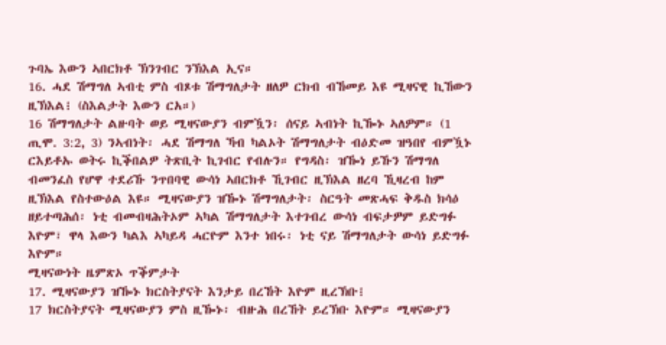ጉባኤ እውን ኣበርክቶ ኽንገብር ንኽእል ኢና።
16. ሓደ ሽማግለ ኣብቲ ምስ ብጾቱ ሽማግለታት ዘለዎ ርክብ ብኸመይ እዩ ሚዛናዊ ኪኸውን ዚኽእል፧ (ስእልታት እውን ርአ።)
16 ሽማግለታት ልዙባት ወይ ሚዛናውያን ብምዃን፡ ሰናይ ኣብነት ኪዀኑ ኣለዎም። (1 ጢሞ. 3:2, 3) ንኣብነት፡ ሓደ ሽማግለ ኻብ ካልኦት ሽማግለታት ብዕድመ ዝዓበየ ብምዃኑ ርእይቶኡ ወትሩ ኪቕበልዎ ትጽቢት ኪገብር የብሉን። የግዳስ፡ ዝዀነ ይኹን ሽማግለ ብመንፈስ የሆዋ ተደሪኹ ንጥበባዊ ውሳነ ኣበርክቶ ኺገብር ዚኽእል ዘረባ ኺዛረብ ከም ዚኽእል የስተውዕል እዩ። ሚዛናውያን ዝዀኑ ሽማግለታት፡ ስርዓት መጽሓፍ ቅዱስ ክሳዕ ዘይተጣሕሰ፡ ነቲ ብመብዛሕትኦም ኣካል ሽማግለታት እተገብረ ውሳነ ብፍታዎም ይድግፉ እዮም፣ ዋላ እውን ካልእ ኣካይዳ ሓርዮም እንተ ነበሩ፡ ነቲ ናይ ሽማግለታት ውሳነ ይድግፉ እዮም።
ሚዛናውነት ዜምጽኦ ጥቕምታት
17. ሚዛናውያን ዝዀኑ ክርስትያናት እንታይ በረኸት እዮም ዚረኽቡ፧
17 ክርስትያናት ሚዛናውያን ምስ ዚዀኑ፡ ብዙሕ በረኸት ይረኽቡ እዮም። ሚዛናውያን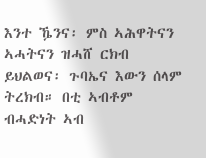እንተ ዄንና፡ ምስ ኣሕዋትናን ኣሓትናን ዝሓሸ ርክብ ይህልወና፡ ጉባኤና እውን ሰላም ትረክብ። በቲ ኣብቶም ብሓድነት ኣብ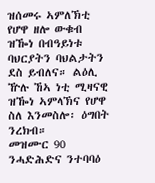ዝሰመሩ ኣምለኽቲ የሆዋ ዘሎ ውቁብ ዝዀነ በብዓይነቱ ባህርያትን ባህልታትን ደስ ይብለና። ልዕሊ ዅሉ ኸኣ ነቲ ሚዛናዊ ዝዀነ ኣምላኽና የሆዋ ስለ እንመስሎ፡ ዕግበት ንረክብ።
መዝሙር 90 ንሓድሕድና ንተባባዕ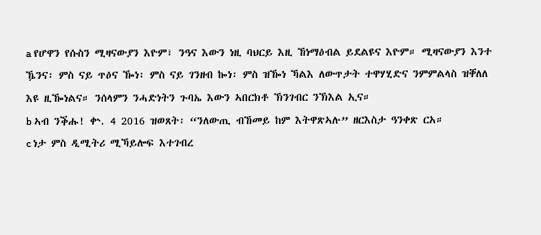a የሆዋን የሱስን ሚዛናውያን እዮም፣ ንዓና እውን ነዚ ባህርይ እዚ ኸነማዕብል ይደልዩና እዮም። ሚዛናውያን እንተ ዄንና፡ ምስ ናይ ጥዕና ዀነ፡ ምስ ናይ ገንዘብ ኰነ፡ ምስ ዝዀነ ኻልእ ለውጥታት ተዋሃሂድና ንምምልላስ ዝቐለለ እዩ ዚዀነልና። ንሰላምን ንሓድነትን ጉባኤ እውን ኣበርክቶ ኽንገብር ንኽእል ኢና።
b ኣብ ንቕሑ! ቍ. 4 2016 ዝወጸት፡ “ንለውጢ ብኸመይ ከም እትዋጽኣሉ” ዘርእስታ ዓንቀጽ ርአ።
c ነታ ምስ ዲሚትሪ ሚኻይሎፍ እተገብረ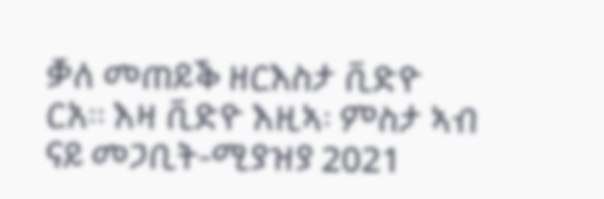ቓለ መጠይቕ ዘርእስታ ቪድዮ ርአ። እዛ ቪድዮ እዚኣ፡ ምስታ ኣብ ናይ መጋቢት-ሚያዝያ 2021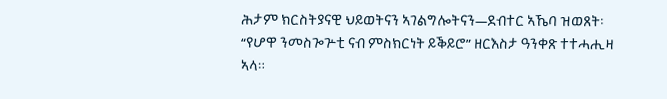ሕታም ክርስትያናዊ ህይወትናን ኣገልግሎትናን—ደብተር ኣኼባ ዝወጸት፡ “የሆዋ ንመስጐጕቲ ናብ ምስክርነት ይቕይሮ” ዘርእስታ ዓንቀጽ ተተሓሒዛ ኣላ።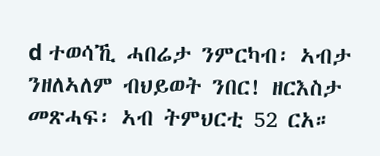d ተወሳኺ ሓበሬታ ንምርካብ፡ ኣብታ ንዘለኣለም ብህይወት ንበር! ዘርእስታ መጽሓፍ፡ ኣብ ትምህርቲ 52 ርአ።